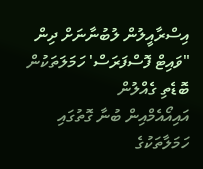އިސްރާއީލުން ލުބުނާނަށް ދިން "ވައިޓް ފޮސްފަރަސް' ހަމަލަތަކުން ބޮޑެތި ގެއްލުން
އައިއޯއެމްއިން ބުނާ ގޮތުގައި ހަމަލާތަކުގެ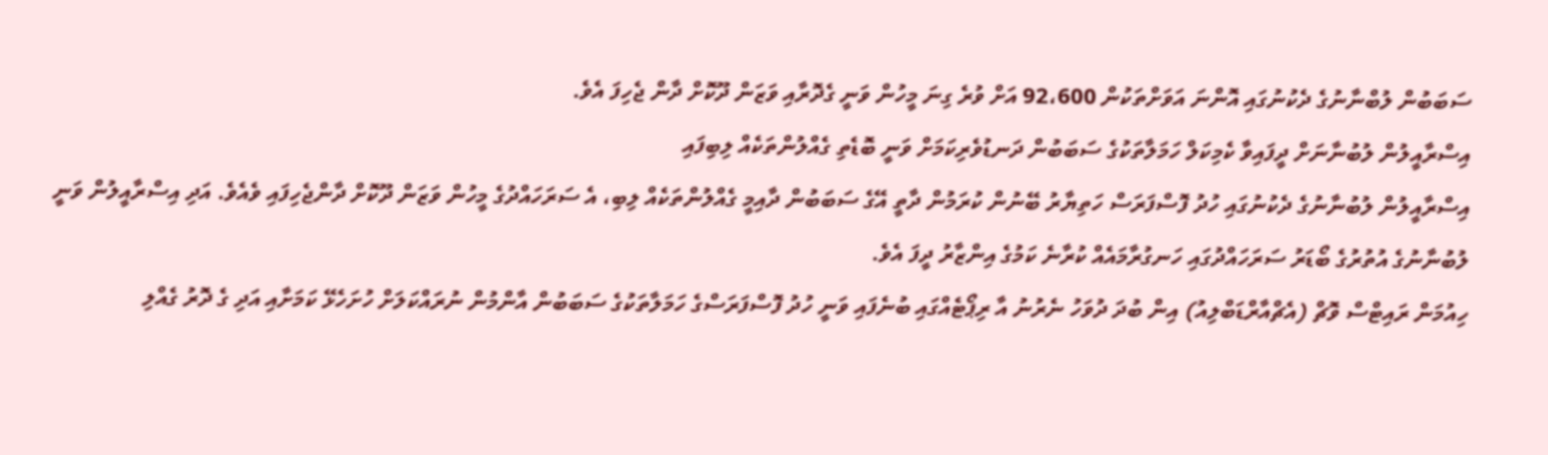ސަބަބުން ލުބްނާނުގެ ދެކުނުގައި އޮންނަ އަވަށްތަކުން 92،600 އަށް ވުރެ ގިނަ މީހުން ވަނީ ގެދޮރާއި ވަޒަން ދޫކޮށް ދާން ޖެހިފަ އެވެ.
އިސްރާއީލުން ލުބުނާނަށް ދީފައިވާ ކެމިކަލް ހަމަލާތަކުގެ ސަބަބުން ދަނޑުވެރިކަމަށް ވަނީ ބޮޑެތި ގެއްލުންތަކެއް ލިބިފައި
އިސްރާއީލުން ލުބުނާނުގެ ދެކުނުގައި ހުދު ފޮސްފަރަސް ހަތިޔާރު ބޭނުން ކުރަމުން ދާތީ އޭގެ ސަބަބުން ދާއިމީ ގެއްލުންތަކެއް ލިބި، އެ ސަރަހައްދުގެ މީހުން ވަޒަން ދޫކޮށް ދާންޖެހިފައި ވެއެވެ. އަދި އިސްރާއީލުން ވަނީ ލުބުނާނުގެ އުތުރުގެ ބޯޑަރު ސަރަހައްދުގައި ހަނގުރާމައެއް ކުރާނެ ކަމުގެ އިންޒާރު ދީފަ އެވެ.
ހިއުމަން ރައިޓްސް ވޮޗް (އެޗްއާރްޑަބްލިއު) އިން ބުދަ ދުވަހު ނެރުނު އާ ރިޕޯޓެއްގައި ބުނެފައި ވަނީ ހުދު ފޮސްފަރަސްގެ ހަމަލާތަކުގެ ސަބަބުން އާންމުން ނުރައްކަލަށް ހުށަހެޅޭ ކަމަށާއި އަދި ގެ ދޮރު ގެއްލި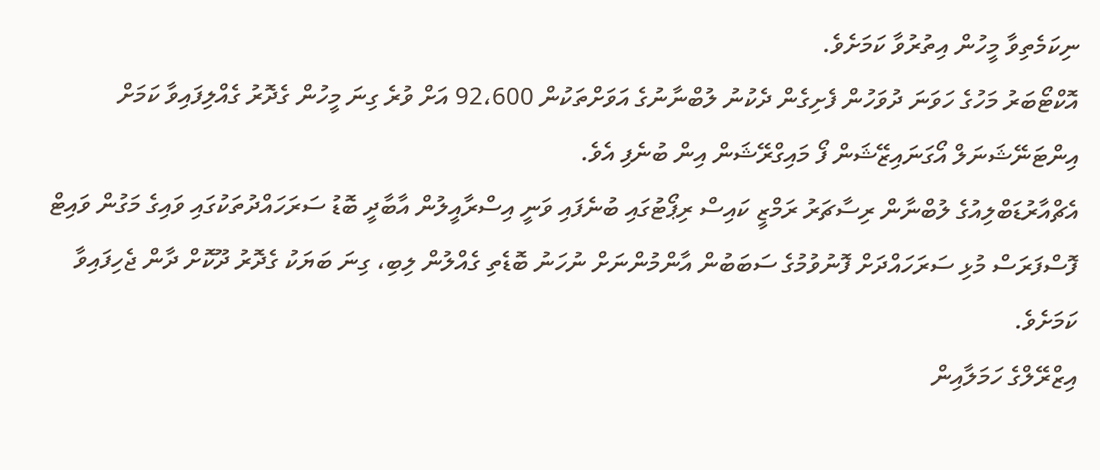ނިކަމެތިވާ މީހުން އިތުރުވާ ކަމަށެވެ.
އޮކްޓޯބަރު މަހުގެ ހަވަނަ ދުވަހުން ފެށިގެން ދެކުނު ލުބްނާނުގެ އަވަށްތަކުން 92،600 އަށް ވުރެ ގިނަ މީހުން ގެދޮރު ގެއްލިފައިވާ ކަމަށް އިންޓަނޭޝަނަލް އޯގަނައިޒޭޝަން ފޯ މައިގްރޭޝަން އިން ބުނެފި އެވެ.
އެޗްއާރުޑަބްލިއުގެ ލުބްނާން ރިސާޗަރު ރަމްޒީ ކައިސް ރިޕޯޓުގައި ބުނެފައި ވަނީ އިސްރާއީލުން އާބާދީ ބޮޑު ސަރަހައްދުތަކުގައި ވައިގެ މަގުން ވައިޓް ފޮސްފަރަސް މުޅި ސަރަހައްދަށް ފޮނުވުމުގެ ސަބަބުން އާންމުންނަށް ނުހަނު ބޮޑެތި ގެއްލުން ލިބި، ގިނަ ބަޔަކު ގެދޮރު ދޫކޮށް ދާން ޖެހިފައިވާ ކަމަށެވެ.
އިޒްރޭލްގެ ހަމަލާއިން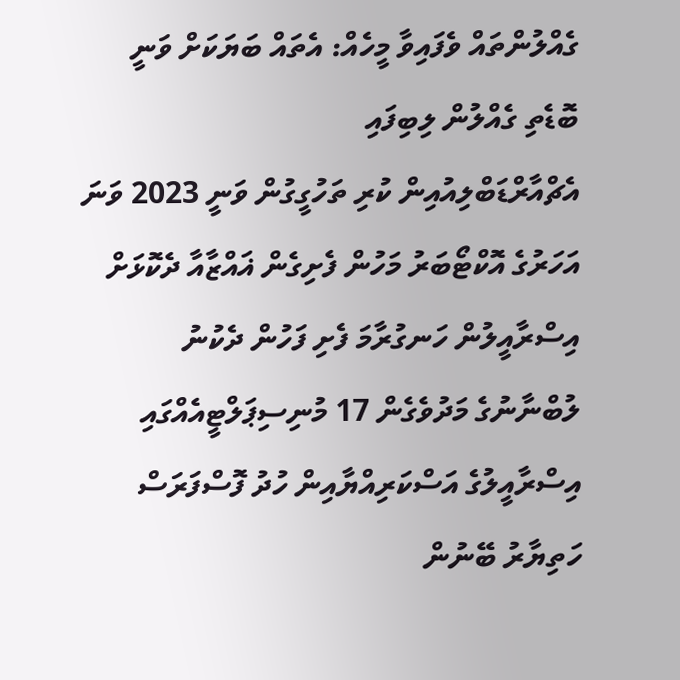ގެއްލުންތައް ވެފައިވާ މީހެއް: އެތައް ބަޔަކަށް ވަނީ ބޮޑެތި ގެއްލުން ލިބިފައި
އެޗްއާރްޑަބްލިއުއިން ކުރި ތަހުގީގުން ވަނީ 2023 ވަނަ އަހަރުގެ އޮކްޓޯބަރު މަހުން ފެށިގެން ޣައްޒާއާ ދެކޮޅަށް އިސްރާއީލުން ހަނގުރާމަ ފެށި ފަހުން ދެކުނު ލުބްނާނުގެ މަދުވެގެން 17 މުނިސިޕަލްޓީއެއްގައި އިސްރާއީލުގެ އަސްކަރިއްޔާއިން ހުދު ފޮސްފަރަސް ހަތިޔާރު ބޭނުން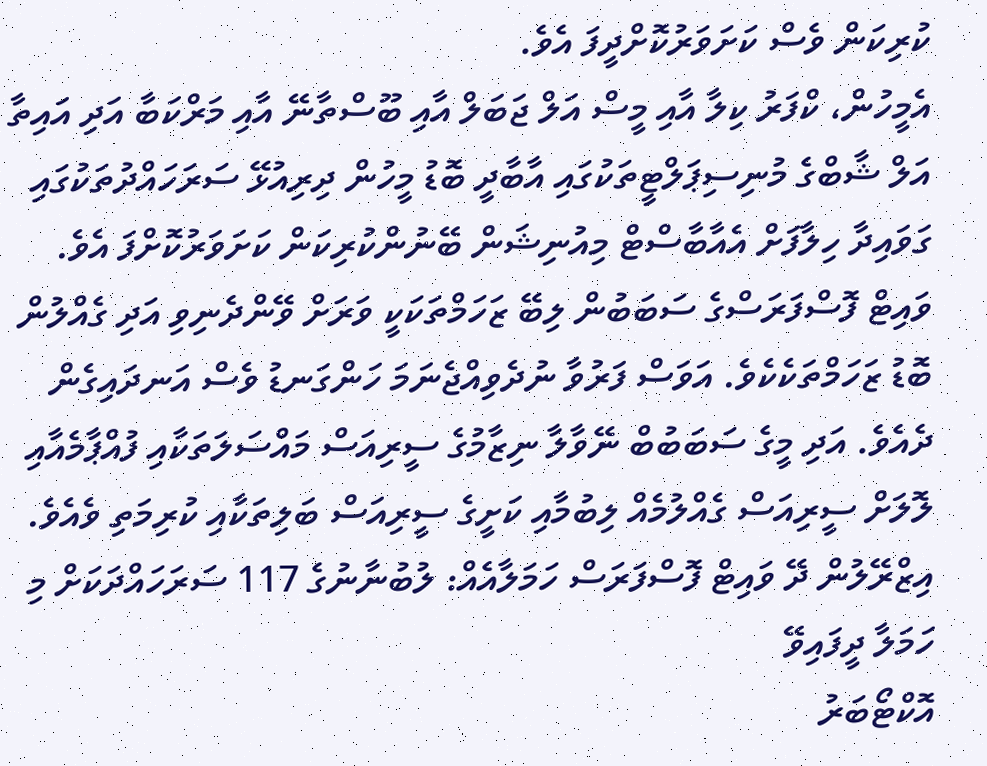ކުރިކަން ވެސް ކަށަވަރުކޮށްދީފަ އެވެ.
އެމީހުން، ކްފަރު ކިލާ އާއި މީސް އަލް ޖަބަލް އާއި ބޫސްތާނޭ އާއި މަރްކަބާ އަދި އައިތާ އަލް ޝާބްގެ މުނިސިޕަލްޓީތަކުގައި އާބާދީ ބޮޑު މީހުން ދިރިއުޅޭ ސަރަހައްދުތަކުގައި ގަވައިދާ ހިލާފަށް އެއާބާސްޓް މިއުނިޝަން ބޭނުންކުރިކަން ކަށަވަރުކޮށްފަ އެވެ.
ވައިޓް ފޮސްފަރަސްގެ ސަބަބުން ލިބޭ ޒަހަމްތަކަކީ ވަރަށް ވޭންދެނިވި އަދި ގެއްލުން ބޮޑު ޒަހަމްތަކެކެވެ. އަވަސް ފަރުވާ ނުދެވިއްޖެނަމަ ހަންގަނޑު ވެސް އަނދައިގެން ދެއެވެ. އަދި މީގެ ސަބަބުބް ނޭވާލާ ނިޒާމުގެ ސީރިއަސް މައްސަލަތަކާއި ފުއްޕާމެއާއި ލޮލަށް ސީރިއަސް ގެއްލުމެއް ލިބުމާއި ކަށީގެ ސީރިއަސް ބަލިތަކާއި ކުރިމަތި ވެއެވެ.
އިޒްރޭލުން ދޭ ވައިޓް ފޮސްފަރަސް ހަމަލާއެއް: ލުބުނާނުގެ 117 ސަރަހައްދަކަށް މި ހަމަލާ ދީފައިވޭ
އޮކްޓޯބަރު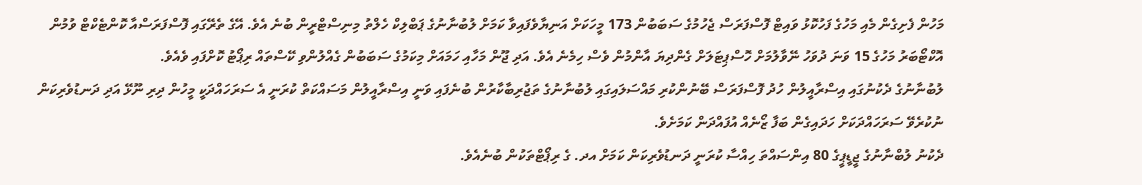މަހުން ފެށިގެން މެއި މަހުގެ ފަހުކޮޅު ވައިޓް ފޮސްފަރަސް ޖެހުމުގެ ސަބަބުން 173 މީހަކަށް އަނިޔާވެފައިވާ ކަމަށް ލުބުނާނުގެ ޕަބްލިކް ހެލްތު މިނިސްޓްރީން ބުނެ އެވެ. އޭގެ ތެރޭގައި ފޮސްފަރަސްއާ ކޮންޓެކްޓް ވުމުން އޮކްޓޯބަރު މަހުގެ 15 ވަނަ ދުވަހު ނޭވާލުމަށް ހޮސްޕިޓަލަށް ގެންދިޔަ އާންމުން ވެސް ހިމެނެ އެވެ. އަދި ޖޫން މަހާއި ހަމައަށް މިކަމުގެ ސަބަބުން ގެއްލުންވި ކޭސްތައް ރިޕޯޓު ކޮށްފައި ވެއެވެ.
ލުބުނާނުގެ ދެކުނުގައި އިސްރާއީލުން ހުދު ފޮސްފަރަސް ބޭނުންކުރި މައްސަލައިގައި ލުބުނާނުގެ ތަޖުރިބާކާރުން ބުނެފައި ވަނީ އިސްރާއީލުން މަސައްކަތް ކުރަނީ އެ ސަރަހައްދަކީ މީހުން ދިރި ނޫޅޭ އަދި ދަނޑުވެރިކަން ނުކުރެވޭ ސަރަހައްދަކަށް ހަދައިގެން ބަފާ ޒޯނެއް އުފައްދަން ކަމަށެވެ.
ދެކުނު ލުބްނާނުގެ ޖީޑީޕީގެ 80 އިންސައްތަ ހިއްސާ ކުރަނީ ދަނޑުވެރިކަން ކަމަށް އދ. ގެ ރިޕޯޓްތަކުން ބުނެއެވެ.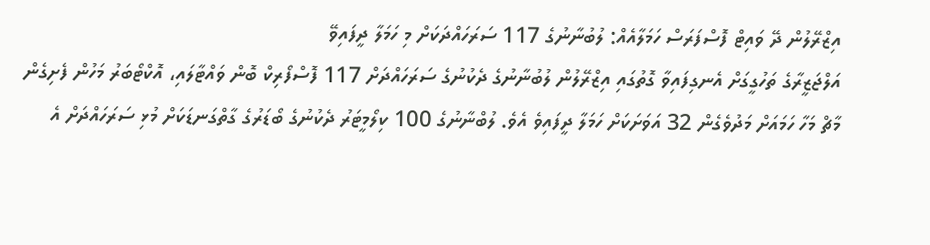އިޒްރޭލުން ދޭ ވައިޓް ފޮސްފަރަސް ހަމަލާއެއް: ލުބުނާނުގެ 117 ސަރަހައްދަކަށް މި ހަމަލާ ދީފައިވޭ
އަލްޖަޒީރާގެ ތަހުގީގަށް އެނގިފައިވާ ގޮތުގައި އިޒްރޭލުން ލުބުނާނުގެ ދެކުނުގެ ސަރަހައްދަށް 117 ފޮސްފޯރިކް ބޮން ވައްޓާލައި، އޮކްޓޯބަރު މަހުން ފެށިގެން މާޗް މަހާ ހަމައަށް މަދުވެގެން 32 އަވަށަކަށް ހަމަލާ ދީފައިވެ އެވެ. ލުބްނާނުގެ 100 ކިލޯމީޓަރު ދެކުނުގެ ބޯޑަރުގެ ގާތްގަނޑަކަށް މުޅި ސަރަހައްދަށް އެ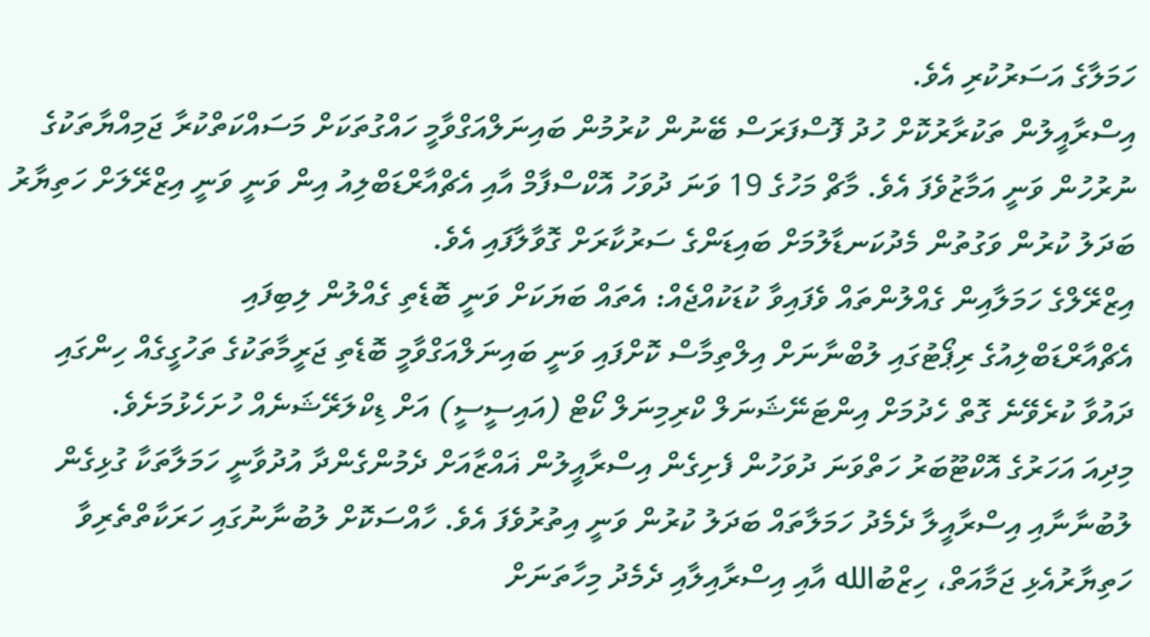ހަމަލާގެ އަސަރުކުރި އެވެ.
އިސްރާއީލުން ތަކުރާރުކޮށް ހުދު ފޮސްފަރަސް ބޭނުން ކުރުމުން ބައިނަލްއަގްވާމީ ހައްގުތަކަށް މަސައްކަތްކުރާ ޖަމިއްޔާތަކުގެ ނުރުހުން ވަނީ އަމާޒުވެފަ އެވެ. މާޗް މަހުގެ 19 ވަނަ ދުވަހު އޮކްސްފާމް އާއި އެޗްއާރްޑަބްލިއު އިން ވަނީ ވަނީ އިޒްރޭލަށް ހަތިޔާރު ބަދަލު ކުރުން ވަގުތުން މެދުކަނޑާލުމަށް ބައިޑަންގެ ސަރުކާރަށް ގޮވާލާފައި އެވެ.
އިޒްރޭލްގެ ހަމަލާއިން ގެއްލުންތައް ވެފައިވާ ކުޑަކުއްޖެއް: އެތައް ބަޔަކަށް ވަނީ ބޮޑެތި ގެއްލުން ލިބިފައި
އެޗްއާރްޑަބްލިއުގެ ރިޕޯޓުގައި ލުބްނާނަށް އިލްތިމާސް ކޮށްފައި ވަނީ ބައިނަލްއަގްވާމީ ބޮޑެތި ޖަރީމާތަކުގެ ތަހުގީގެއް ހިންގައި ދައުވާ ކުރެވޭނެ ގޮތް ހެދުމަށް އިންޓަނޭޝަނަލް ކްރިމިނަލް ކޯޓް (އައިސީސީ) އަށް ޑިކްލަރޭޝަނެއް ހުށަހެޅުމަށެވެ.
މިދިއަ އަހަރުގެ އޮކްޓޫބަރު ހަތްވަނަ ދުވަހުން ފެށިގެން އިސްރާއީލުން ޣައްޒާއަށް ދެމުންގެންދާ އުދުވާނީ ހަމަލާތަކާ ގުޅިގެން ލުބުނާނާއި އިސްރާއީލާ ދެމެދު ހަމަލާތައް ބަދަލު ކުރުން ވަނީ އިތުރުވެފަ އެވެ. ހާއްސަކޮށް ލުބުނާނުގައި ހަރަކާތްތެރިވާ ހަތިޔާރުއެޅި ޖަމާއަތް، ހިޒްބުالله އާއި އިސްރާއިލާއި ދެމެދު މިހާތަނަށް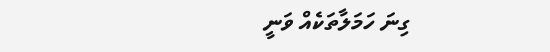ގިނަ ހަމަލާތަކެއް ވަނީ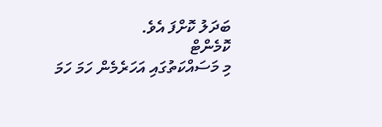ބަދަލު ކޮށްފަ އެވެ.
ކޮމެންޓް
މި މަސައްކަތުގައި އަހަރެމެން ހަމަ ހަމަ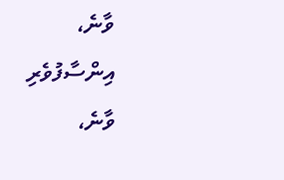ވާނެ، އިންސާފުވެރި ވާނެ،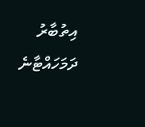އިތުބާރު ދަމަހައްޓާނެ